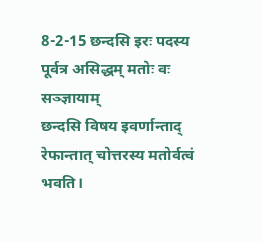8-2-15 छन्दसि इरः पदस्य पूर्वत्र असिद्धम् मतोः वः सञ्ज्ञायाम्
छन्दसि विषय इवर्णान्ताद् रेफान्तात् चोत्तरस्य मतोर्वत्वं भवति।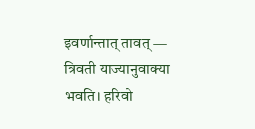इवर्णान्तात् तावत् — त्रिवती याज्यानुवाक्या भवति। हरिवो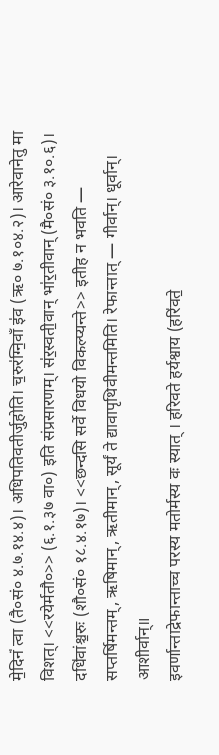मे॒दिनं॑ त्वा (तै०सं० ४.७.१४.४)। अधिपतिवतीर्जुहोति। च॒रुर॑ग्नि॒वाँ इ॑व (ऋ० ७.१०४.२)। आरेवानेतु मा विशत्। <<रयेर्मतौ०>> (६.१.३७ वा०) इति संप्रसारणम्। स॑र॒स्वती॒वान् भा॑र॒तीवान् (मै०सं० ३.१०.६)। दधि॑वांश्च॒रुः (शौ०सं० १८.४.१७)। <<छन्दसि सर्वे विधयो विकल्प्यन्ते>> इतीह न भवति — सप्तर्षिमन्तम्, ऋषिमान्, ऋतीमान्, सूर्यं ते द्यावापृथिवीमन्तमिति। रेफान्तात् — गीर्वान्। धूर्वान्। आशीर्वान्॥
इवर्णान्ताद्रेफान्ताच्च परस्य मतोर्मस्य वः स्यात् । हरिवते हर्यश्वाय (हरि॑वते॒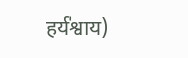हर्य॑श्वाय)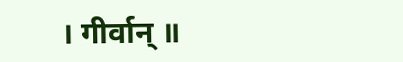। गीर्वान् ॥